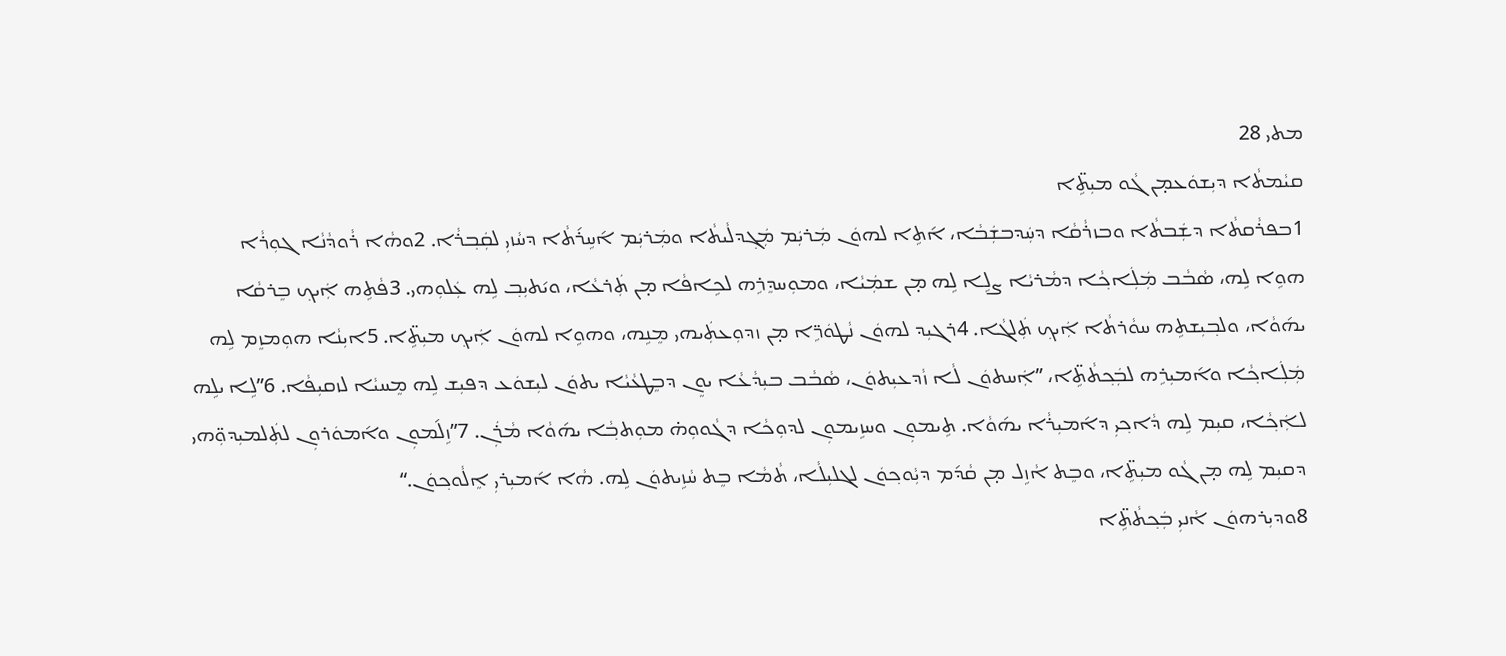ܡܬܝ 28
ܩܝܵܡܬܵܐ ܕܝܼܫܘܿܥܡ̣ܢ ܓܵܘ ܡܝܼܬܹ̈ܐ
1ܒܦܪܵܩܬܵܐ ܕܫܲܒܬܵܐ ܘܒܙܪܵܩܵܐ ܕܚܲܕܒܫܲܒܵܐ، ܐ݇ܬܹܐ ܠܗܘܿܢ ܡܲܪܝܲܡ ܡܲܓ݂ܕܠܵܝܬܵܐ ܘܡܲܪܝܲܡ ܐ݇ܚܹܪ݇ܬܵܐ ܕܚܵܙܝܼ ܠܩܲܒ݂ܪܵܐ. 2ܘܗܵܐ ܪܵܘܕܵܢܵܐ ܓܘܼܪܵܐ ܗܘܹܐ ܠܹܗ، ܣܵܒܵܒ ܡܲܠܲܐܟ݂ܵܐ ܕܡܵܪܝܵܐ ܨܠܹܐ ܠܹܗ ܡ̣ܢ ܫܡܲܝܵܐ، ܘܡܘܼܚܕܸܪܹܗ ܠܟܹܐܦܵܐ ܡ̣ܢ ܬܲܪܥܵܐ، ܘܝ݇ܬܝܼܒ݂ ܠܹܗ ܥܲܠܘܼܗܝ. 3ܦܵܬܹܗ ܐܲܝܟ݂ ܒܸܪܩܵܐ ܝܗ݇ܘܵܐ، ܘܠܒ݂ܝܼܫܬܹܗ ܚܘܵܪܬܵܐ ܐܲܝܟ݂ ܬܲܠܓܵܐ. 4ܪܓܝܼܕ ܠܗܘܿܢ ܢܵܛܘܿܪܹ̈ܐ ܡ̣ܢ ܙܕܘܼܥܬܲܝܗܝ ܡܸܢܹܗ، ܘܗܘܹܐ ܠܗܘܿܢ ܐܲܝܟ݂ ܡܝܼܬܹ̈ܐ. 5ܐܝܼܢܵܐ ܗܘܼܡܙܸܡ ܠܹܗ ܡܲܠܲܐܟ݂ܵܐ ܘܐ݇ܡܝܼܪܹܗ ܠܒܲܟ݂ܬܵܬܹ̈ܐ، ”ܐܲܚܬܘܿܢ ܠܵܐ ܙܵܕܥܝܼܬܘܿܢ، ܣܵܒܵܒ ܒܝܼܕܵܥܵܐ ܝܘܸܢ ܕܒܸܛܥܵܝܵܐ ܝܬܘܿܢ ܠܝܼܫܘܿܥ ܕܦܝܼܫ ܠܹܗ ܡܸܚܝܵܐ ܠܙܩܝܼܦܵܐ. 6”ܠܹܐ ܝܠܹܗ ܠܐܲܟ݂ܵܐ، ܩܝܼܡ ܠܹܗ ܕܵܐܟ݂ܝܼ ܕܐ݇ܡܝܼܪܵܐ ܝܗ݇ܘܵܐ. ܬܹܝܡܘܼܢ ܘܚܙܹܝܡܘܼܢ ܠܕܘܼܟܵܐ ܕܓܵܘܘܼܗ̇ ܡܘܼܬܒ݂ܵܐ ܝܗ݇ܘܵܐ ܡܵܪܲܢ. 7”ܙܹܠ݇ܡܘܼܢ ܘܐ݇ܡܘܿܪܘܼܢ ܠܬܲܠܡܝܼܕܘܼ̈ܗܝ ܕܩܝܼܡ ܠܹܗ ܡ̣ܢ ܓܵܘ ܡܝܼܬܹ̈ܐ، ܘܒܸܬ ܐܵܙܹܠ ܡ̣ܢ ܩܵܕ݇ܡ ܕܝܼܵܘܟ݂ܘܿܢ ܠܓܠܝܼܠܵܐ، ܬܵܡܵܐ ܒܸܬ ܚܵܙܹܝܬܘܿܢ ܠܹܗ. ܗܵܐ ܐ݇ܡܝܼܪܝܼ ܐܸܠܵܘܟ݂ܘܿܢ.“
8ܘܕܝܼܪܗܘܿܢ ܐܵܢܝܼ ܒܲܟ݂ܬܵܬܹ̈ܐ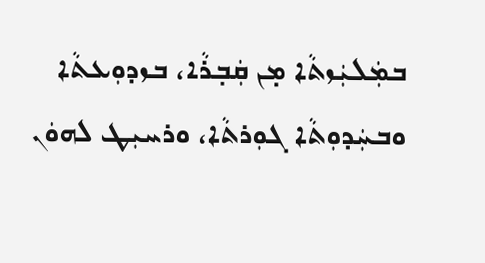ܒܡܲܠܝܲܙܬܵܐ ܡ̣ܢ ܩܲܒ݂ܪܵܐ، ܒܙܕܘܼܥܬܵܐ ܘܒܚܲܕܘܼܬܵܐ ܓܘܼܪܬܵܐ، ܘܪܚܝܼܛ ܠܗܘܿܢ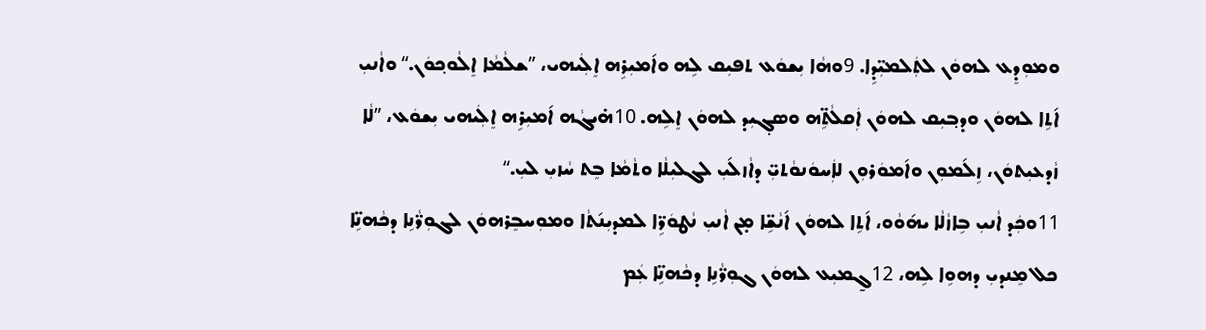ܘܡܘܼܕܸܥ ܠܗܘܿܢ ܠܬܲܠܡܝܼ̈ܕܹܐ. 9ܘܗܵܐ ܝܼܫܘܿܥ ܬܦܝܼܩ ܠܹܗ ܘܐ݇ܡܝܼܪܹܗ ܐܸܠܲܝܗܝ، ”ܫܠܵܡܵܐ ܐܸܠܵܘܟ݂ܘܿܢ.“ ܘܐܵܢܝܼ ܐ݇ܬܹܐ ܠܗܘܿܢ ܘܕܒ݂ܝܼܩ ܠܗܘܿܢ ܐܲܩܠܵܬܹ̈ܗ ܘܣܓ݂ܝܼܕ ܠܗܘܿܢ ܐܸܠܹܗ. 10ܗ̇ܝܓܵܗ ܐ݇ܡܝܼܪܹܗ ܐܸܠܲܝܗܝ ܝܼܫܘܿܥ، ”ܠܵܐ ܙܵܕܥܝܼܬܘܿܢ، ܙܹܠ݇ܡܘܼܢ ܘܐ݇ܡܘܿܪܘܼܢ ܠܐܲܚܘܿܢܘܵܬܝܼ̈ ܕܐܵܙܠ݇ܝܼ ܠܓܠܝܼܠܵܐ ܘܬܵܡܵܐ ܒܸܬ ܚܵܙܝܼ ܠܝܼ.“
11ܘܟܲܕ ܐܵܢܝܼ ܒܹܐܙܵܠܵܐ ܝܗ݇ܘܵܘ، ܐ݇ܬܹܐ ܠܗܘܿܢ ܐ݇ܢܵܫܹ̈ܐ ܡ̣ܢ ܐܵܢܝܼ ܢܵܛܘܿܪܹ̈ܐ ܠܡܕܝܼܢ݇ܬܵܐ ܘܡܘܼܚܒܸܪܗܘܿܢ ܠܓܘܼܪ̈ܵܢܹܐ ܕܟܵܗܢܹ̈ܐ ܟܠ ܡܸܢܕܝܼ ܕܗܘܹܐ ܠܹܗ، 12ܓ̰ܡܝܼܥ ܠܗܘܿܢ ܓܘܼܪ̈ܵܢܹܐ ܕܟܵܗܢܹ̈ܐ ܥܲܡ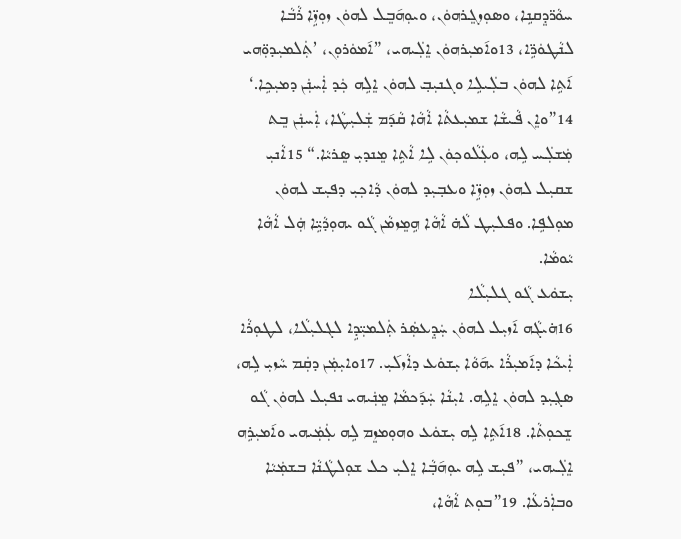ܚܘܵܪ̈ܕܸܩܢܹܐ، ܘܣܘܼܙܓܸܪܗܘܿܢ، ܘܝܘܼܗ݇ܒܸܠ ܠܗܘܿܢ ܙܘܼܙܹ̈ܐ ܪܵܒܵܐ ܠܢܵܛܘܿܪܹ̈ܐ، 13ܘܐ݇ܡܝܼܪܗܘܿܢ ܐܸܠܲܝܗܝ، ”ܐ݇ܡܘܿܪܘܼܢ، ’ܬܲܠܡܝܼܕܘܼ̈ܗܝ ܐ݇ܬܹܐ ܠܗܘܿܢ ܒܠܲܝܠܹܐ ܘܓܢܝܼܒ݂ ܠܗܘܿܢ ܐܸܠܹܗ ܟܲܕ ܐܲܚܢܲܢ ܕܡܝܼܟܹܐ.‘ 14”ܘܐܸܢ ܦܵܝܫܵܐ ܫܡܝܼܥܬܵܐ ܐܵܗܵܐ ܩܵܕ݇ܡ ܫܲܠܝܼܛܵܐ، ܐܲܚܢܲܢ ܒܸܬ ܡܲܫܠܲܚ ܠܹܗ، ܘܥܲܠܵܘܟ݂ܘܿܢ ܠܹܐ ܐܵܬܹܐ ܡܸܢܕܝܼ ܣܸܪܝܵܐ.“ 15ܐܵܢܝܼ ܫܩܝܼܠ ܠܗܘܿܢ ܙܘܼܙܹ̈ܐ ܘܥܒ݂ܝܼܕ ܠܗܘܿܢ ܕܵܐܟ݂ܝܼ ܕܦܝܼܫ ܠܗܘܿܢ ܡܘܼܠܦܹܐ. ܘܦܠܝܼܛ ܠܵܗ̇ ܐܵܗܵܐ ܗܹܡܸܙܡܵܢ ܓܵܘ ܝܗܘܼܕܵܝܹ̈ܐ ܗܲܠ ܐܵܗܵܐ ܝܵܘܡܵܐ.
ܝܼܫܘܿܥ ܓܵܘ ܓܠܝܼܠܵܐ
16ܗ̇ܝܓܵܗ ܐ݇ܙܝܼܠ ܠܗܘܿܢ ܚܲܕܸܥܣܲܪ ܬܲܠܡܝܼ̈ܕܹܐ ܠܓܠܝܼܠܵܐ، ܠܛܘܼܪܵܐ ܐܲܝܟܵܐ ܕܐ݇ܡܝܼܪܵܐ ܝܗ݇ܘܵܐ ܝܼܫܘܿܥ ܕܐܵܙܠ݇ܝܼ. 17ܘܐܝܼܡܲܢ ܕܩܲܡ ܚܵܙܝܼ ܠܹܗ، ܣܓ݂ܝܼܕ ܠܗܘܿܢ ܐܸܠܹܗ. ܐܝܼܢܵܐ ܚܲܕ݇ܟܡܵܐ ܡܸܢܲܝܗܝ ܢܦܝܼܠ ܠܗܘܿܢ ܓܵܘ ܫܸܟܘܼܬܵܐ. 18ܐ݇ܬܹܐ ܠܹܗ ܝܼܫܘܿܥ ܘܗܘܼܡܙܸܡ ܠܹܗ ܥܲܡܲܝܗܝ ܘܐ݇ܡܝܼܪܹܗ ܐܸܠܲܝܗܝ، ”ܦܝܼܫ ܠܹܗ ܝܘܼܗ݇ܒ݂ܵܐ ܐܸܠܝܼ ܟܠ ܫܘܼܠܛܵܢܵܐ ܒܫܡܲܝܵܐ ܘܒܐܲܪܥܵܐ. 19”ܒܘܼܬ ܐܵܗܵܐ،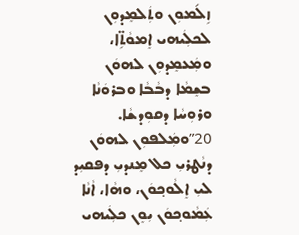ܙܹܠ݇ܡܘܼܢ ܘܬܲܠܡܸܕܘܼܢ ܠܟܠܲܝܗܝ ܐܸܡܘܵܬܹ̈ܐ، ܘܡܲܥܡܸܕܘܼܢ ܠܗܘܿܢ ܒܫܸܡܵܐ ܕܒܵܒܵܐ ܘܒܪܘܿܢܵܐ ܘܪܘܼܚܵܐ ܕܩܘܼܕܫܵܐ. 20”ܘܡܲܠܦܘܼܢ ܠܗܘܿܢ ܕܢܵܛܪܝܼ ܟܠ ܡܸܢܕܝܼ ܕܦܩܝܼܕ ܠܝܼ ܐܸܠܵܘܟ݂ܘܿܢ، ܘܗܵܐ، ܐܵܢܵܐ ܥܲܡܵܘܟ݂ܘܿܢ ܝܼܘܸܢ ܟܠܲܝܗܝ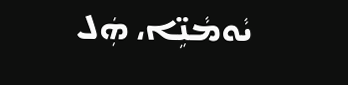ܝܵܘܡܵܢܹ̈ܐ، ܗܲܠ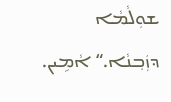ܫܘܼܠܵܡܵܐ ܕܙܲܒ݂ܢܵܐ.“ ܐܵܡܹܝܢ.